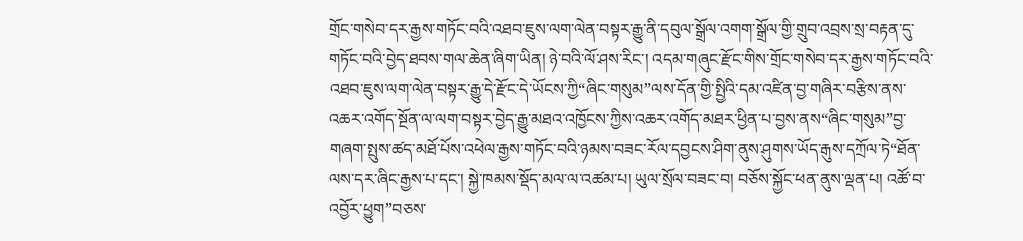གྲོང་གསེབ་དར་རྒྱས་གཏོང་བའི་འཐབ་ཇུས་ལག་ལེན་བསྟར་རྒྱུ་ནི་དབུལ་སྒྲོལ་འགག་སྒྲོལ་གྱི་གྲུབ་འབྲས་སྲ་བརྟན་དུ་གཏོང་བའི་བྱེད་ཐབས་གལ་ཆེན་ཞིག་ཡིན། ཉེ་བའི་ལོ་ཤས་རིང་། འདམ་གཞུང་རྫོང་གིས་གྲོང་གསེབ་དར་རྒྱས་གཏོང་བའི་འཐབ་ཇུས་ལག་ལེན་བསྟར་རྒྱུ་དེ་རྫོང་དེ་ཡོངས་ཀྱི“ཞིང་གསུམ”ལས་དོན་གྱི་སྤྱིའི་དམ་འཛིན་བྱ་གཞིར་བརྩིས་ནས་འཆར་འགོད་སྔོན་ལ་ལག་བསྟར་བྱེད་རྒྱུ་མཐའ་འཁྱོངས་ཀྱིས་འཆར་འགོད་མཐར་ཕྱིན་པ་བྱས་ནས“ཞིང་གསུམ”བྱ་གཞག་སྤུས་ཚད་མཐོ་པོས་འཕེལ་རྒྱས་གཏོང་བའི་ཉམས་བཟང་རོལ་དབྱངས་ཤིག་ནུས་ཤུགས་ཡོད་རྒུས་དཀྲོལ་ཏེ“ཐོན་ལས་དར་ཞིང་རྒྱས་པ་དང་། སྐྱེ་ཁམས་སྡོད་མལ་ལ་འཚམ་པ། ཡུལ་སྲོལ་བཟང་བ། བཅོས་སྐྱོང་ཕན་ནུས་ལྡན་པ། འཚོ་བ་འབྱོར་ཕྱུག”བཅས་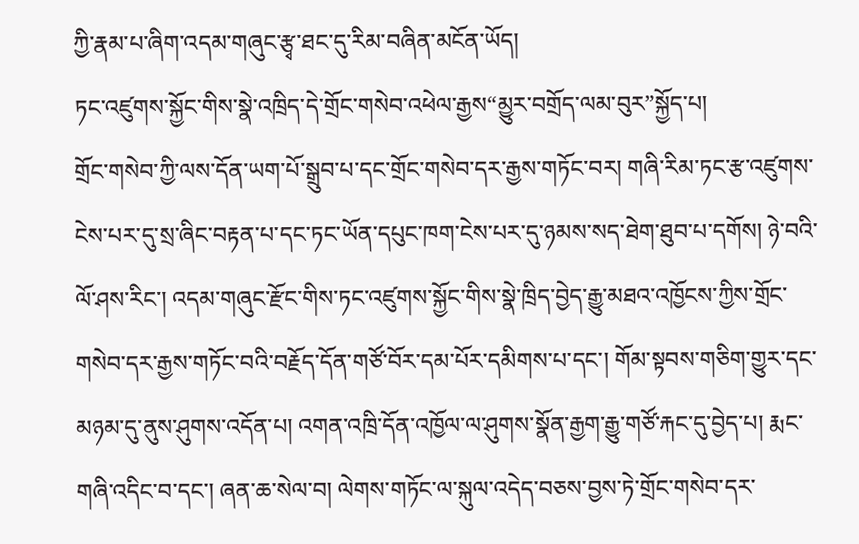ཀྱི་རྣམ་པ་ཞིག་འདམ་གཞུང་རྩྭ་ཐང་དུ་རིམ་བཞིན་མངོན་ཡོད།
ཏང་འཛུགས་སྐྱོང་གིས་སྣེ་འཁྲིད་དེ་གྲོང་གསེབ་འཕེལ་རྒྱས“མྱུར་བགྲོད་ལམ་བུར”སྐྱོད་པ།
གྲོང་གསེབ་ཀྱི་ལས་དོན་ཡག་པོ་སྒྲུབ་པ་དང་གྲོང་གསེབ་དར་རྒྱས་གཏོང་བར། གཞི་རིམ་ཏང་རྩ་འཛུགས་ངེས་པར་དུ་སྲ་ཞིང་བརྟན་པ་དང་ཏང་ཡོན་དཔུང་ཁག་ངེས་པར་དུ་ཉམས་སད་ཐེག་ཐུབ་པ་དགོས། ཉེ་བའི་ལོ་ཤས་རིང་། འདམ་གཞུང་རྫོང་གིས་ཏང་འཛུགས་སྐྱོང་གིས་སྣེ་ཁྲིད་བྱེད་རྒྱུ་མཐའ་འཁྱོངས་ཀྱིས་གྲོང་གསེབ་དར་རྒྱས་གཏོང་བའི་བརྗོད་དོན་གཙོ་བོར་དམ་པོར་དམིགས་པ་དང་། གོམ་སྟབས་གཅིག་གྱུར་དང་མཉམ་དུ་ནུས་ཤུགས་འདོན་པ། འགན་འཁྲི་དོན་འཁྱོལ་ལ་ཤུགས་སྣོན་རྒྱག་རྒྱུ་གཙོ་རྐང་དུ་བྱེད་པ། རྨང་གཞི་འདིང་བ་དང་། ཞན་ཆ་སེལ་བ། ལེགས་གཏོང་ལ་སྐུལ་འདེད་བཅས་བྱས་ཏེ་གྲོང་གསེབ་དར་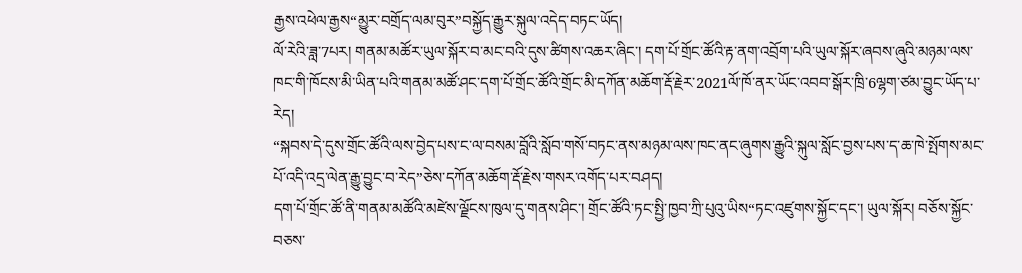རྒྱས་འཕེལ་རྒྱས“མྱུར་བགྲོད་ལམ་བུར”བསྐྱོད་རྒྱུར་སྐུལ་འདེད་བཏང་ཡོད།
ལོ་རེའི་ཟླ་7པར། གནམ་མཚོར་ཡུལ་སྐོར་བ་མང་བའི་དུས་ཚིགས་འཆར་ཞིང་། དག་པོ་གྲོང་ཚོའི་རྟ་ནག་འབྲོག་པའི་ཡུལ་སྐོར་ཞབས་ཞུའི་མཉམ་ལས་ཁང་གི་ཁོངས་མི་ཡིན་པའི་གནམ་མཚོ་ཤང་དག་པོ་གྲོང་ཚོའི་གྲོང་མི་དཀོན་མཆོག་རྡོ་རྗེར་2021ལོ་ཁོ་ནར་ཡོང་འབབ་སྒོར་ཁྲི་6ལྷག་ཙམ་བྱུང་ཡོད་པ་རེད།
“སྐབས་དེ་དུས་གྲོང་ཚོའི་ལས་བྱེད་པས་ང་ལ་བསམ་བློའི་སློབ་གསོ་བཏང་ནས་མཉམ་ལས་ཁང་ནང་ཞུགས་རྒྱུའི་སྐུལ་སློང་བྱས་པས་ད་ཆ་ཁེ་སྤོགས་མང་པོ་འདི་འདྲ་ལེན་རྒྱུ་བྱུང་བ་རེད”ཅེས་དཀོན་མཆོག་རྡོ་རྗེས་གསར་འགོད་པར་བཤད།
དག་པོ་གྲོང་ཚོ་ནི་གནམ་མཚོའི་མཛེས་ལྗོངས་ཁུལ་དུ་གནས་ཤིང་། གྲོང་ཚོའི་ཏང་སྤྱི་ཁྱབ་ཀྲི་པུའུ་ཡིས“ཏང་འཛུགས་སྐྱོང་དང་། ཡུལ་སྐོར། བཅོས་སྐྱོང་བཅས་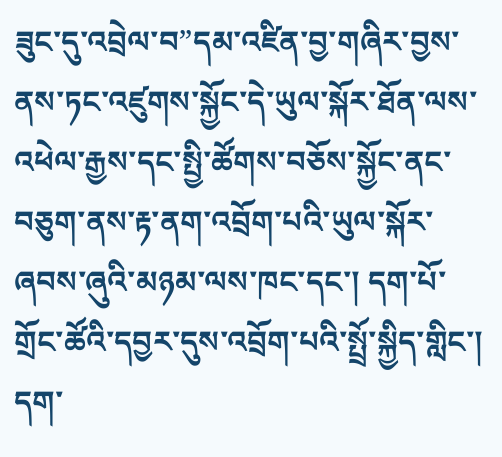ཟུང་དུ་འབྲེལ་བ”དམ་འཛིན་བྱ་གཞིར་བྱས་ནས་ཏང་འཛུགས་སྐྱོང་དེ་ཡུལ་སྐོར་ཐོན་ལས་འཕེལ་རྒྱས་དང་སྤྱི་ཚོགས་བཅོས་སྐྱོང་ནང་བཅུག་ནས་རྟ་ནག་འབྲོག་པའི་ཡུལ་སྐོར་ཞབས་ཞུའི་མཉམ་ལས་ཁང་དང་། དག་པོ་གྲོང་ཚོའི་དབྱར་དུས་འབྲོག་པའི་སྤྲོ་སྐྱིད་གླིང་། དག་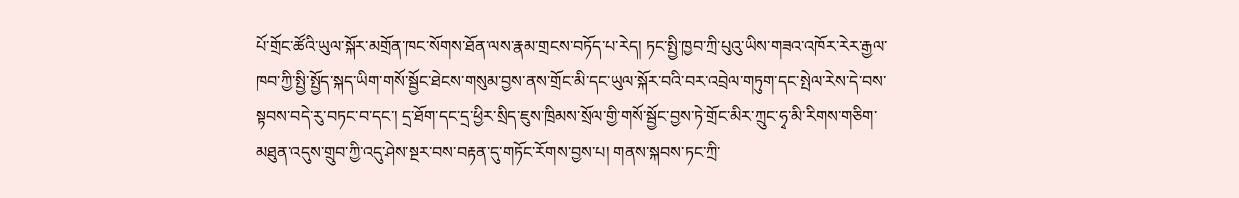པོ་གྲོང་ཚོའི་ཡུལ་སྐོར་མགྲོན་ཁང་སོགས་ཐོན་ལས་རྣམ་གྲངས་བཏོད་པ་རེད། ཏང་སྤྱི་ཁྱབ་ཀྲི་པུའུ་ཡིས་གཟའ་འཁོར་རེར་རྒྱལ་ཁབ་ཀྱི་སྤྱི་སྤྱོད་སྐད་ཡིག་གསོ་སྦྱོང་ཐེངས་གསུམ་བྱས་ནས་གྲོང་མི་དང་ཡུལ་སྐོར་བའི་བར་འབྲེལ་གཏུག་དང་སྤེལ་རེས་དེ་བས་སྟབས་བདེ་རུ་བཏང་བ་དང་། དྲ་ཐོག་དང་དྲ་ཕྱིར་སྲིད་ཇུས་ཁྲིམས་སྲོལ་གྱི་གསོ་སྦྱོང་བྱས་ཏེ་གྲོང་མིར་ཀྲུང་ཧྭ་མི་རིགས་གཅིག་མཐུན་འདུས་གྲུབ་ཀྱི་འདུ་ཤེས་སྔར་བས་བརྟན་དུ་གཏོང་རོགས་བྱས་པ། གནས་སྐབས་ཏང་ཀྲི་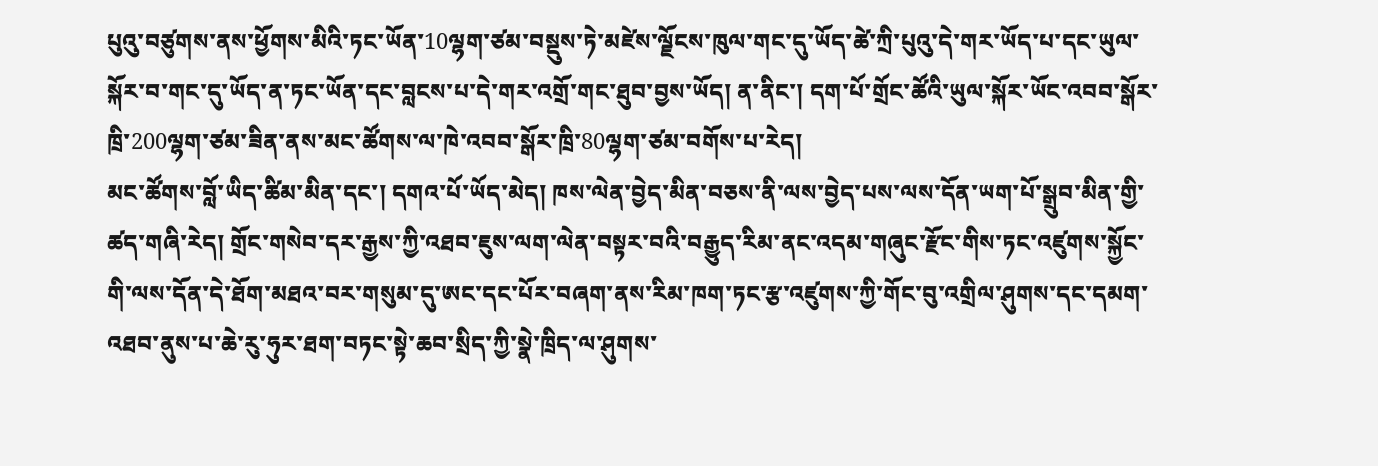པུའུ་བཙུགས་ནས་ཕྱོགས་མིའི་ཏང་ཡོན་10ལྷག་ཙམ་བསྡུས་ཏེ་མཛེས་ལྗོངས་ཁུལ་གང་དུ་ཡོད་ཚེ་ཀྲི་པུའུ་དེ་གར་ཡོད་པ་དང་ཡུལ་སྐོར་བ་གང་དུ་ཡོད་ན་ཏང་ཡོན་དང་བླངས་པ་དེ་གར་འགྲོ་གང་ཐུབ་བྱས་ཡོད། ན་ནིང་། དག་པོ་གྲོང་ཚོའི་ཡུལ་སྐོར་ཡོང་འབབ་སྒོར་ཁྲི་200ལྷག་ཙམ་ཟིན་ནས་མང་ཚོགས་ལ་ཁེ་འབབ་སྒོར་ཁྲི་80ལྷག་ཙམ་བགོས་པ་རེད།
མང་ཚོགས་བློ་ཡིད་ཚིམ་མིན་དང་། དགའ་པོ་ཡོད་མེད། ཁས་ལེན་བྱེད་མིན་བཅས་ནི་ལས་བྱེད་པས་ལས་དོན་ཡག་པོ་སྒྲུབ་མིན་གྱི་ཚད་གཞི་རེད། གྲོང་གསེབ་དར་རྒྱས་ཀྱི་འཐབ་ཇུས་ལག་ལེན་བསྟར་བའི་བརྒྱུད་རིམ་ནང་འདམ་གཞུང་རྫོང་གིས་ཏང་འཛུགས་སྐྱོང་གི་ལས་དོན་དེ་ཐོག་མཐའ་བར་གསུམ་དུ་ཨང་དང་པོར་བཞག་ནས་རིམ་ཁག་ཏང་རྩ་འཛུགས་ཀྱི་གོང་བུ་འགྲིལ་ཤུགས་དང་དམག་འཐབ་ནུས་པ་ཆེ་རུ་ཧུར་ཐག་བཏང་སྟེ་ཆབ་སྲིད་ཀྱི་སྣེ་ཁྲིད་ལ་ཤུགས་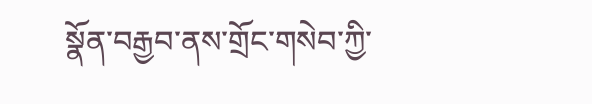སྣོན་བརྒྱབ་ནས་གྲོང་གསེབ་ཀྱི་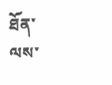ཐོན་ལས་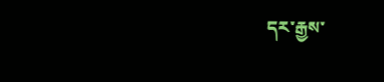དར་རྒྱས་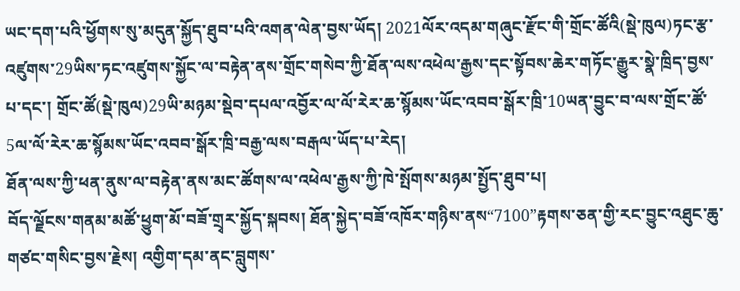ཡང་དག་པའི་ཕྱོགས་སུ་མདུན་སྐྱོད་ཐུབ་པའི་འགན་ལེན་བྱས་ཡོད། 2021ལོར་འདམ་གཞུང་རྫོང་གི་གྲོང་ཚོའི(སྡེ་ཁུལ)ཏང་རྩ་འཛུགས་29ཡིས་ཏང་འཛུགས་སྐྱོང་ལ་བརྟེན་ནས་གྲོང་གསེབ་ཀྱི་ཐོན་ལས་འཕེལ་རྒྱས་དང་སྟོབས་ཆེར་གཏོང་རྒྱུར་སྣེ་ཁྲིད་བྱས་པ་དང་། གྲོང་ཚོ(སྡེ་ཁུལ)29ཡི་མཉམ་སྡེབ་དཔལ་འབྱོར་ལ་ལོ་རེར་ཆ་སྙོམས་ཡོང་འབབ་སྒོར་ཁྲི་10ཡན་བྱུང་བ་ལས་གྲོང་ཚོ་5ལ་ལོ་རེར་ཆ་སྙོམས་ཡོང་འབབ་སྒོར་ཁྲི་བརྒྱ་ལས་བརྒལ་ཡོད་པ་རེད།
ཐོན་ལས་ཀྱི་ཕན་ནུས་ལ་བརྟེན་ནས་མང་ཚོགས་ལ་འཕེལ་རྒྱས་ཀྱི་ཁེ་སྤོགས་མཉམ་སྤྱོད་ཐུབ་པ།
བོད་ལྗོངས་གནམ་མཚོ་ཕྱུག་མོ་བཟོ་གྲྭར་སྐྱོད་སྐབས། ཐོན་སྐྱེད་བཟོ་འཁོར་གཉིས་ནས“7100”རྟགས་ཅན་གྱི་རང་བྱུང་འཐུང་ཆུ་གཙང་གསིང་བྱས་རྗེས། འགྱིག་དམ་ནང་བླུགས་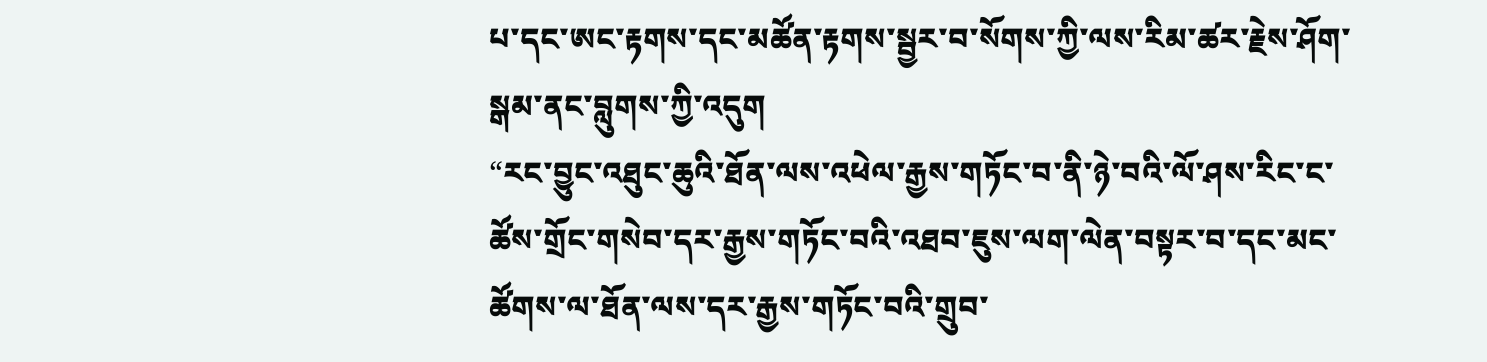པ་དང་ཨང་རྟགས་དང་མཚོན་རྟགས་སྦྱར་བ་སོགས་ཀྱི་ལས་རིམ་ཚར་རྗེས་ཤོག་སྒམ་ནང་བླུགས་ཀྱི་འདུག
“རང་བྱུང་འཐུང་ཆུའི་ཐོན་ལས་འཕེལ་རྒྱས་གཏོང་བ་ནི་ཉེ་བའི་ལོ་ཤས་རིང་ང་ཚོས་གྲོང་གསེབ་དར་རྒྱས་གཏོང་བའི་འཐབ་ཇུས་ལག་ལེན་བསྟར་བ་དང་མང་ཚོགས་ལ་ཐོན་ལས་དར་རྒྱས་གཏོང་བའི་གྲུབ་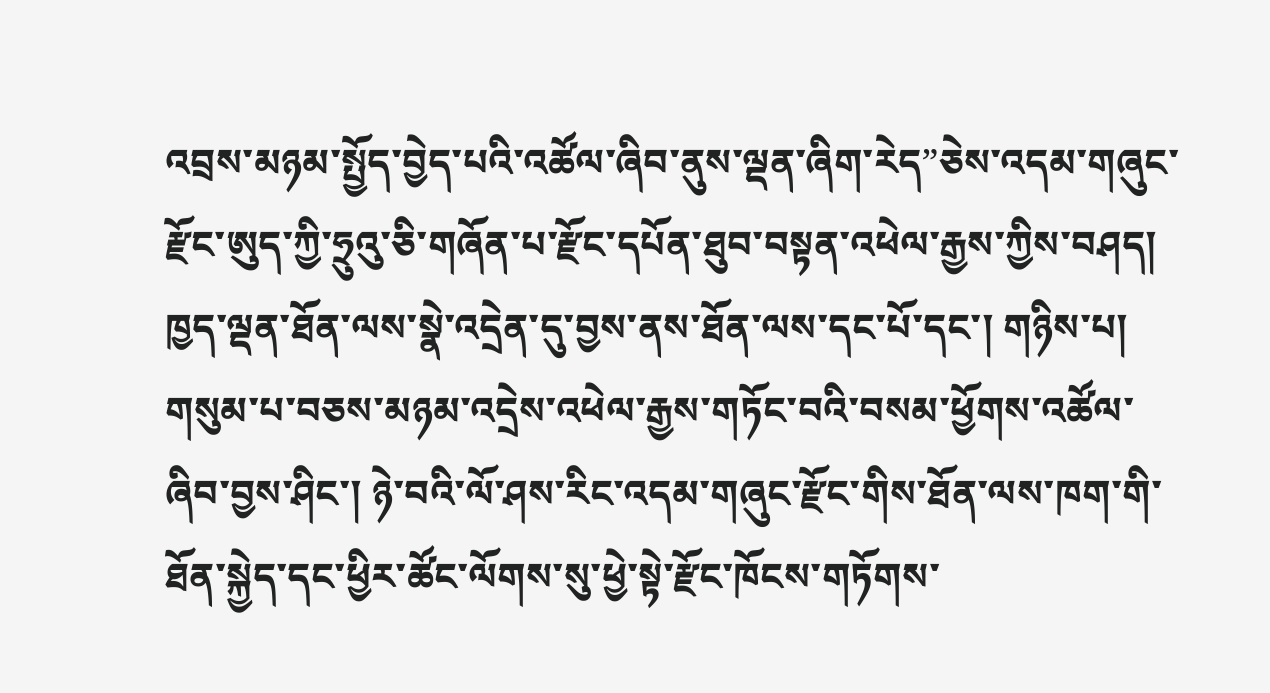འབྲས་མཉམ་སྤྱོད་བྱེད་པའི་འཚོལ་ཞིབ་ནུས་ལྡན་ཞིག་རེད”ཅེས་འདམ་གཞུང་རྫོང་ཨུད་ཀྱི་ཧྲུའུ་ཅི་གཞོན་པ་རྫོང་དཔོན་ཐུབ་བསྟན་འཕེལ་རྒྱས་ཀྱིས་བཤད།
ཁྱད་ལྡན་ཐོན་ལས་སྣེ་འདྲེན་དུ་བྱས་ནས་ཐོན་ལས་དང་པོ་དང་། གཉིས་པ། གསུམ་པ་བཅས་མཉམ་འདྲེས་འཕེལ་རྒྱས་གཏོང་བའི་བསམ་ཕྱོགས་འཚོལ་ཞིབ་བྱས་ཤིང་། ཉེ་བའི་ལོ་ཤས་རིང་འདམ་གཞུང་རྫོང་གིས་ཐོན་ལས་ཁག་གི་ཐོན་སྐྱེད་དང་ཕྱིར་ཚོང་ལོགས་སུ་ཕྱེ་སྟེ་རྫོང་ཁོངས་གཏོགས་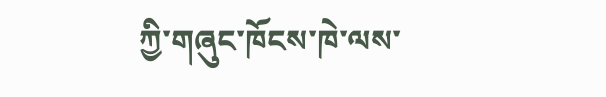ཀྱི་གཞུང་ཁོངས་ཁེ་ལས་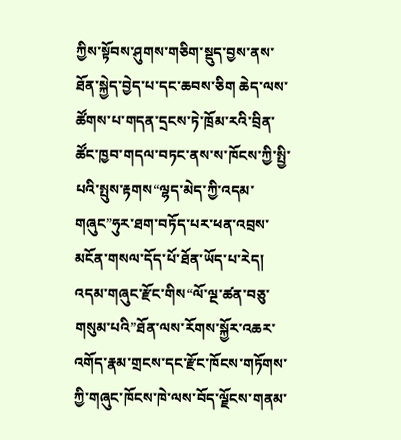ཀྱིས་སྟོབས་ཤུགས་གཅིག་སྡུད་བྱས་ནས་ཐོན་སྐྱེད་བྱེད་པ་དང་ཆབས་ཅིག ཆེད་ལས་ཚོགས་པ་གདན་དྲངས་ཏེ་ཁྲོམ་རའི་བྲིན་ཚོང་ཁྱབ་གདལ་བཏང་ནས་ས་ཁོངས་ཀྱི་སྤྱི་པའི་སྤུས་རྟགས“ལྷད་མེད་ཀྱི་འདམ་གཞུང”ཧུར་ཐག་བཏོད་པར་ཕན་འབྲས་མངོན་གསལ་དོད་པོ་ཐོན་ཡོད་པ་རེད།
འདམ་གཞུང་རྫོང་གིས“ལོ་ལྔ་ཚན་བཅུ་གསུམ་པའི”ཐོན་ལས་རོགས་སྐྱོར་འཆར་འགོད་རྣམ་གྲངས་དང་རྫོང་ཁོངས་གཏོགས་ཀྱི་གཞུང་ཁོངས་ཁེ་ལས་བོད་ལྗོངས་གནམ་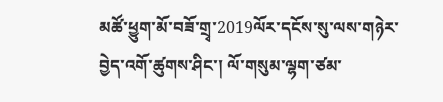མཚོ་ཕྱུག་མོ་བཟོ་གྲྭ་2019ལོར་དངོས་སུ་ལས་གཉེར་བྱེད་འགོ་ཚུགས་ཤིང་། ལོ་གསུམ་ལྷག་ཙམ་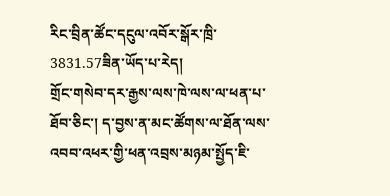རིང་བྲིན་ཚོང་དངུལ་འབོར་སྒོར་ཁྲི་3831.57ཟིན་ཡོད་པ་རེད།
གྲོང་གསེབ་དར་རྒྱས་ལས་ཁེ་ལས་ལ་ཕན་པ་ཐོབ་ཅིང་། ད་བྱས་ན་མང་ཚོགས་ལ་ཐོན་ལས་འབབ་འཕར་གྱི་ཕན་འབྲས་མཉམ་སྤྱོད་ཇི་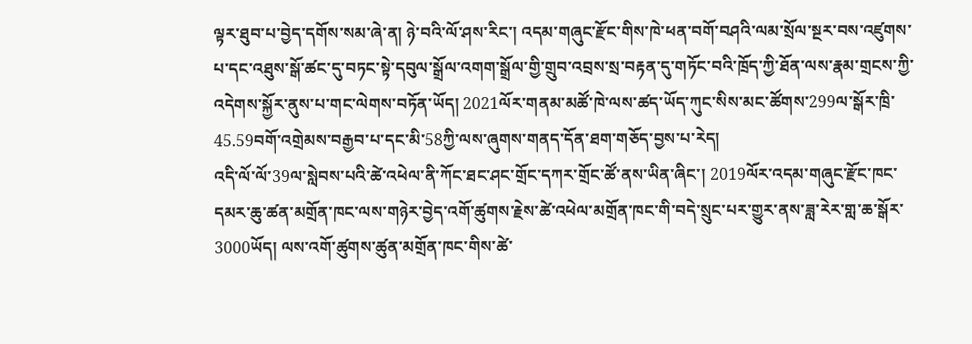ལྟར་ཐུབ་པ་བྱེད་དགོས་སམ་ཞེ་ན། ཉེ་བའི་ལོ་ཤས་རིང་། འདམ་གཞུང་རྫོང་གིས་ཁེ་ཕན་བགོ་བཤའི་ལམ་སྲོལ་སྔར་བས་འཛུགས་པ་དང་འཐུས་སྒོ་ཚང་དུ་བཏང་སྟེ་དབུལ་སྒྲོལ་འགག་སྒྲོལ་གྱི་གྲུབ་འབྲས་སྲ་བརྟན་དུ་གཏོང་བའི་ཁྲོད་ཀྱི་ཐོན་ལས་རྣམ་གྲངས་ཀྱི་འདེགས་སྐྱོར་ནུས་པ་གང་ལེགས་བཏོན་ཡོད། 2021ལོར་གནམ་མཚོ་ཁེ་ལས་ཚད་ཡོད་ཀུང་སིས་མང་ཚོགས་299ལ་སྒོར་ཁྲི་45.59བགོ་འགྲེམས་བརྒྱབ་པ་དང་མི་58ཀྱི་ལས་ཞུགས་གནད་དོན་ཐག་གཅོད་བྱས་པ་རེད།
འདི་ལོ་ལོ་39ལ་སླེབས་པའི་ཚེ་འཕེལ་ནི་ཀོང་ཐང་ཤང་གྲོང་དཀར་གྲོང་ཚོ་ནས་ཡིན་ཞིང་། 2019ལོར་འདམ་གཞུང་རྫོང་ཁང་དམར་ཆུ་ཚན་མགྲོན་ཁང་ལས་གཉེར་བྱེད་འགོ་ཚུགས་རྗེས་ཚེ་འཕེལ་མགྲོན་ཁང་གི་བདེ་སྲུང་པར་གྱུར་ནས་ཟླ་རེར་གླ་ཆ་སྒོར་3000ཡོད། ལས་འགོ་ཚུགས་ཚུན་མགྲོན་ཁང་གིས་ཚེ་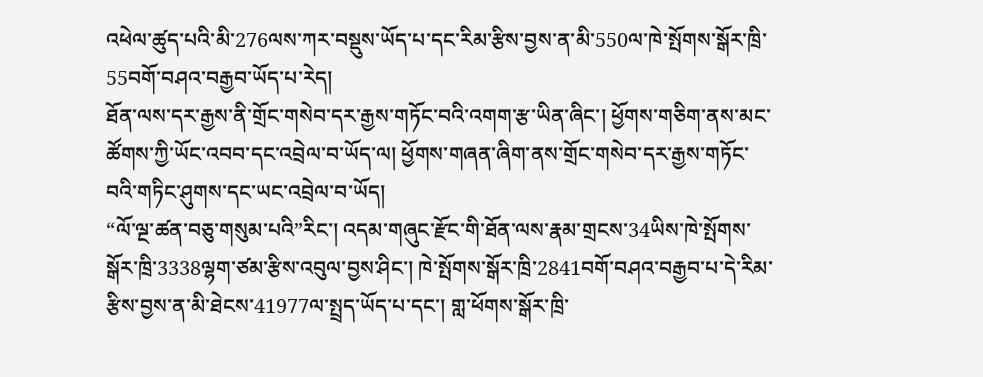འཕེལ་ཚུད་པའི་མི་276ལས་ཀར་བསྡུས་ཡོད་པ་དང་རིམ་རྩིས་བྱས་ན་མི་550ལ་ཁེ་སྤོགས་སྒོར་ཁྲི་55བགོ་བཤའ་བརྒྱབ་ཡོད་པ་རེད།
ཐོན་ལས་དར་རྒྱས་ནི་གྲོང་གསེབ་དར་རྒྱས་གཏོང་བའི་འགག་རྩ་ཡིན་ཞིང་། ཕྱོགས་གཅིག་ནས་མང་ཚོགས་ཀྱི་ཡོང་འབབ་དང་འབྲེལ་བ་ཡོད་ལ། ཕྱོགས་གཞན་ཞིག་ནས་གྲོང་གསེབ་དར་རྒྱས་གཏོང་བའི་གཏིང་ཤུགས་དང་ཡང་འབྲེལ་བ་ཡོད།
“ལོ་ལྔ་ཚན་བཅུ་གསུམ་པའི”རིང་། འདམ་གཞུང་རྫོང་གི་ཐོན་ལས་རྣམ་གྲངས་34ཡིས་ཁེ་སྤོགས་སྒོར་ཁྲི་3338ལྷག་ཙམ་རྩིས་འབུལ་བྱས་ཤིང་། ཁེ་སྤོགས་སྒོར་ཁྲི་2841བགོ་བཤའ་བརྒྱབ་པ་དེ་རིམ་རྩིས་བྱས་ན་མི་ཐེངས་41977ལ་སྤྲད་ཡོད་པ་དང་། གླ་ཕོགས་སྒོར་ཁྲི་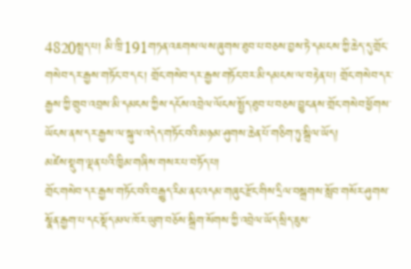4820སྤྲད་པ། མི་ཁྲི་191གཏན་འཇགས་ལས་ཞུགས་ཐུབ་པ་བཅས་བྱས་ཏེ་དམངས་ཀྱི་ཆེད་དུ་གྲོང་གསེབ་དར་རྒྱས་གཏོང་བ་དང་། གྲོང་གསེབ་དར་རྒྱས་གཏོང་བར་མི་དམངས་ལ་བརྟེན་པ། གྲོང་གསེབ་དར་རྒྱས་ཀྱི་གྲུབ་འབྲས་མི་དམངས་ཀྱིས་དངོས་འབྲེལ་ལོངས་སྤྱོད་ཐུབ་པ་བཅས་བྱུང་ནས་གྲོང་གསེབ་ཕྱོགས་ཡོངས་ནས་དར་རྒྱས་ལ་སྐུལ་འདེད་གཏོང་བའི་མཉམ་ཤུགས་ཆེན་པོ་གཅིག་ཏུ་སྒྲིལ་ཡོད།
མཛེས་སྡུག་ལྡན་པའི་ཁྱིམ་གཞིས་གསར་པ་བཏོད་པ།
གྲོང་གསེབ་དར་རྒྱས་གཏོང་བའི་བརྒྱུད་རིམ་ནང་འདམ་གཞུང་རྫོང་གིས་དྲིལ་བསྒྲགས་སློབ་གསོར་ཤུགས་སྣོན་རྒྱག་པ་དང་སྡོད་མལ་ཁོར་ཡུག་བཅོས་སྒྲིག་སོགས་ཀྱི་འབྲེལ་ཡོད་སྲིད་ཇུས་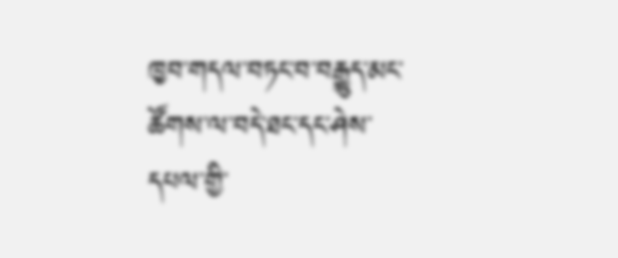ཁྱབ་གདལ་བཏང་བ་བརྒྱུད་མང་ཚོགས་ལ་བདེ་ཐང་དང་ཤེས་དཔལ་གྱི་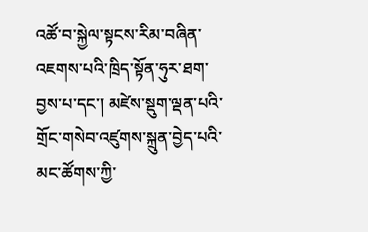འཚོ་བ་སྐྱེལ་སྟངས་རིམ་བཞིན་འཇགས་པའི་ཁྲིད་སྟོན་ཧུར་ཐག་བྱས་པ་དང་། མཛེས་སྡུག་ལྡན་པའི་གྲོང་གསེབ་འཛུགས་སྐྲུན་བྱེད་པའི་མང་ཚོགས་ཀྱི་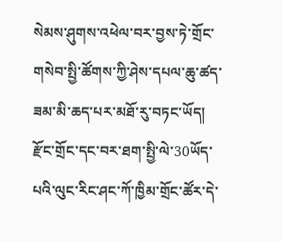སེམས་ཤུགས་འཕེལ་བར་བྱས་ཏེ་གྲོང་གསེབ་སྤྱི་ཚོགས་ཀྱི་ཤེས་དཔལ་ཆུ་ཚད་ཟམ་མི་ཆད་པར་མཐོ་རུ་བཏང་ཡོད།
རྫོང་གྲོང་དང་བར་ཐག་སྤྱི་ལེ་30ཡོད་པའི་ལུང་རིང་ཤང་ཀོ་ཁྱིམ་གྲོང་ཚོར་དེ་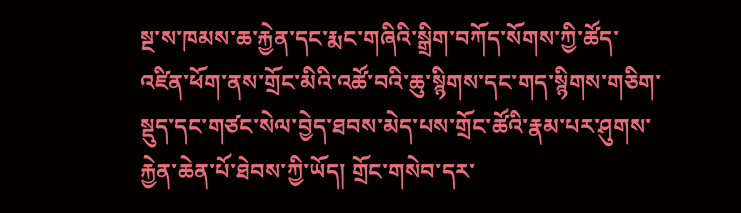སྔ་ས་ཁམས་ཆ་རྐྱེན་དང་རྨང་གཞིའི་སྒྲིག་བཀོད་སོགས་ཀྱི་ཚོད་འཛིན་ཕོག་ནས་གྲོང་མིའི་འཚོ་བའི་ཆུ་སྙིགས་དང་གད་སྙིགས་གཅིག་སྡུད་དང་གཙང་སེལ་བྱེད་ཐབས་མེད་པས་གྲོང་ཚོའི་རྣམ་པར་ཤུགས་རྐྱེན་ཆེན་པོ་ཐེབས་ཀྱི་ཡོད། གྲོང་གསེབ་དར་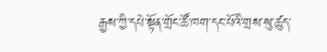རྒྱས་ཀྱི་དཔེ་སྟོན་གྲོང་ཚོ་ཁག་དང་པོའི་གྲས་སུ་ཚུད་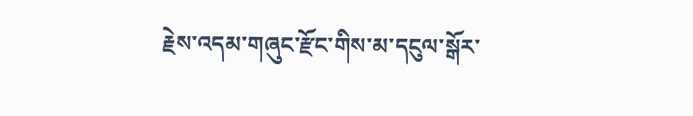རྗེས་འདམ་གཞུང་རྫོང་གིས་མ་དངུལ་སྒོར་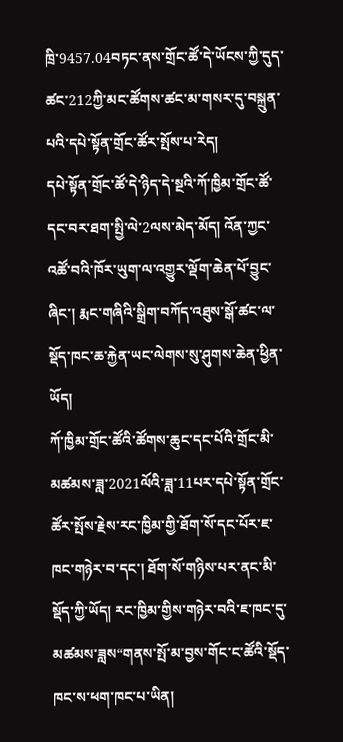ཁྲི་9457.04བཏང་ནས་གྲོང་ཚོ་དེ་ཡོངས་ཀྱི་དུད་ཚང་212ཀྱི་མང་ཚོགས་ཚང་མ་གསར་དུ་བསྐྲུན་པའི་དཔེ་སྟོན་གྲོང་ཚོར་སྤོས་པ་རེད།
དཔེ་སྟོན་གྲོང་ཚོ་དེ་ཉིད་དེ་སྔའི་ཀོ་ཁྱིམ་གྲོང་ཚོ་དང་བར་ཐག་སྤྱི་ལེ་2ལས་མེད་མོད། འོན་ཀྱང་འཚོ་བའི་ཁོར་ཡུག་ལ་འགྱུར་ལྡོག་ཆེན་པོ་བྱུང་ཞིང་། རྨང་གཞིའི་སྒྲིག་བཀོད་འཐུས་སྒོ་ཚང་ལ་སྡོད་ཁང་ཆ་རྐྱེན་ཡང་ལེགས་སུ་ཤུགས་ཆེན་ཕྱིན་ཡོད།
ཀོ་ཁྱིམ་གྲོང་ཚོའི་ཚོགས་ཆུང་དང་པོའི་གྲོང་མི་མཚམས་ཟླ་2021ལོའི་ཟླ་11པར་དཔེ་སྟོན་གྲོང་ཚོར་སྤོས་རྗེས་རང་ཁྱིམ་གྱི་ཐོག་སོ་དང་པོར་ཇ་ཁང་གཉེར་བ་དང་། ཐོག་སོ་གཉིས་པར་ནང་མི་སྡོད་ཀྱི་ཡོད། རང་ཁྱིམ་གྱིས་གཉེར་བའི་ཇ་ཁང་དུ་མཚམས་ཟླས“གནས་སྤོ་མ་བྱས་གོང་ང་ཚོའི་སྡོད་ཁང་ས་ཕག་ཁང་པ་ཡིན།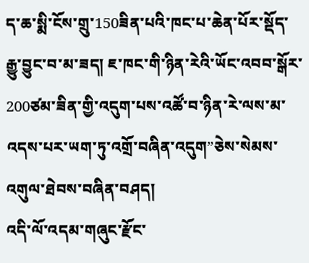ད་ཆ་སྨི་ངོས་གྲུ་150ཟིན་པའི་ཁང་པ་ཆེན་པོར་སྡོད་རྒྱུ་བྱུང་བ་མ་ཟད། ཇ་ཁང་གི་ཉིན་རེའི་ཡོང་འབབ་སྒོར་200ཙམ་ཟིན་གྱི་འདུག་པས་འཚོ་བ་ཉིན་རེ་ལས་མ་འདས་པར་ཡག་ཏུ་འགྲོ་བཞིན་འདུག”ཅེས་སེམས་འགུལ་ཐེབས་བཞིན་བཤད།
འདི་ལོ་འདམ་གཞུང་རྫོང་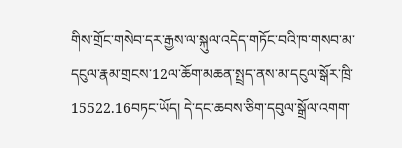གིས་གྲོང་གསེབ་དར་རྒྱས་ལ་སྐུལ་འདེད་གཏོང་བའི་ཁ་གསབ་མ་དངུལ་རྣམ་གྲངས་12ལ་ཆོག་མཆན་སྤྲད་ནས་མ་དངུལ་སྒོར་ཁྲི་15522.16བཏང་ཡོད། དེ་དང་ཆབས་ཅིག་དབུལ་སྒྲོལ་འགག་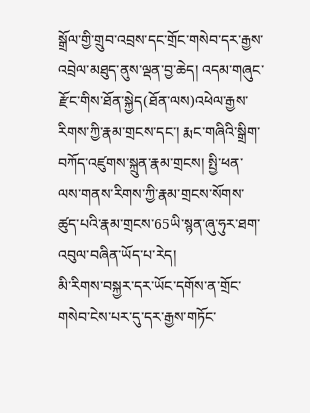སྒྲོལ་གྱི་གྲུབ་འབྲས་དང་གྲོང་གསེབ་དར་རྒྱས་འབྲེལ་མཐུད་ནུས་ལྡན་བྱ་ཆེད། འདམ་གཞུང་རྫོང་གིས་ཐོན་སྐྱེད(ཐོན་ལས)འཕེལ་རྒྱས་རིགས་ཀྱི་རྣམ་གྲངས་དང་། རྨང་གཞིའི་སྒྲིག་བཀོད་འཛུགས་སྐྲུན་རྣམ་གྲངས། སྤྱི་ཕན་ལས་གནས་རིགས་ཀྱི་རྣམ་གྲངས་སོགས་ཚུད་པའི་རྣམ་གྲངས་65ཡི་སྙན་ཞུ་ཧུར་ཐག་འབུལ་བཞིན་ཡོད་པ་རེད།
མི་རིགས་བསྐྱར་དར་ཡོང་དགོས་ན་གྲོང་གསེབ་ངེས་པར་དུ་དར་རྒྱས་གཏོང་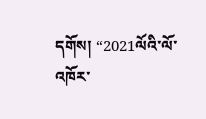དགོས། “2021ལོའི་ལོ་འཁོར་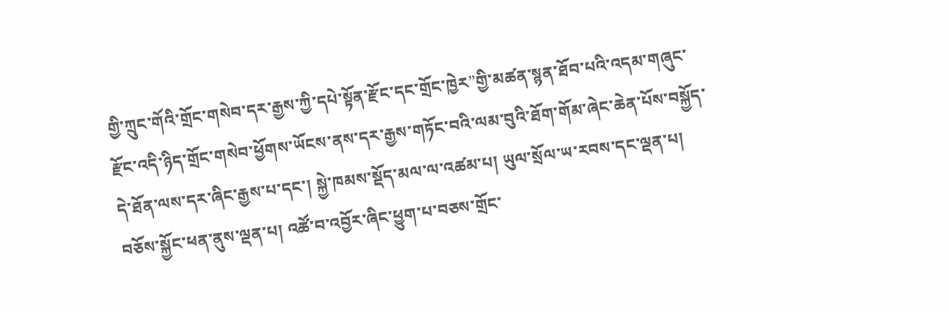གྱི་ཀྲུང་གོའི་གྲོང་གསེབ་དར་རྒྱས་ཀྱི་དཔེ་སྟོན་རྫོང་དང་གྲོང་ཁྱེར”གྱི་མཚན་སྙན་ཐོབ་པའི་འདམ་གཞུང་རྫོང་འདི་ཉིད་གྲོང་གསེབ་ཕྱོགས་ཡོངས་ནས་དར་རྒྱས་གཏོང་བའི་ལམ་བུའི་ཐོག་གོམ་ཞེང་ཆེན་པོས་བསྐྱོད་དེ་ཐོན་ལས་དར་ཞིང་རྒྱས་པ་དང་། སྐྱེ་ཁམས་སྡོད་མལ་ལ་འཚམ་པ། ཡུལ་སྲོལ་ཡ་རབས་དང་ལྡན་པ། བཅོས་སྐྱོང་ཕན་ནུས་ལྡན་པ། འཚོ་བ་འབྱོར་ཞིང་ཕྱུག་པ་བཅས་གྲོང་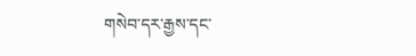གསེབ་དར་རྒྱས་དང་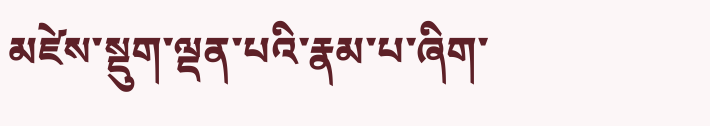མཛེས་སྡུག་ལྡན་པའི་རྣམ་པ་ཞིག་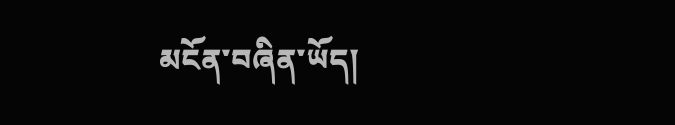མངོན་བཞིན་ཡོད།